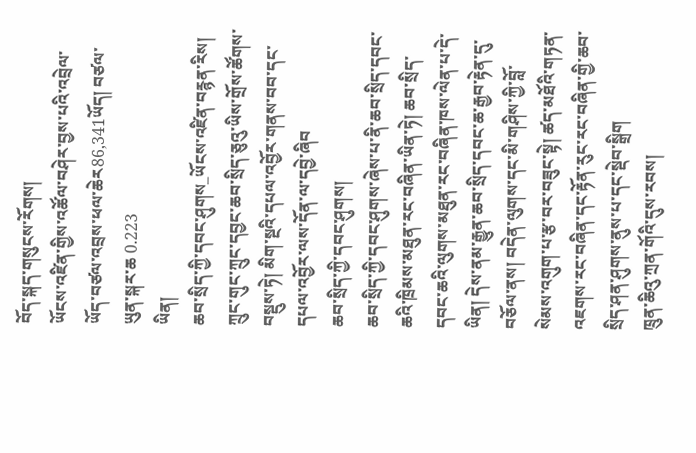བོད་སྐད་གསུངས་རོགས།
ཡོངས་འཛིན་གྱིས་འཚོལ་བཤེར་བྱས་པའི་འབྲེལ་ཡོད་བཙལ་འབྲས་ཕལ་ཆེར86,341ཡོད། བཙལ་ཡུན་སྐར་ཆ 0.223
ཡིན།
ཆབ་སྲིད་ཀྱི་དབང་ཤུགས_ཡོངས་འཛིན་བརྙན་རིས།
ཀྲུང་གུང་ཀྲུང་དབྱང་ཆབ་སྲིད་ཅུའུ་ཡིས་གྲོས་ཚོགས་བསྡུས་ཏེ། མིག་སྔའི་དཔལ་འབྱོར་གནས་བབ་དང་དཔལ་འབྱོར་ལས་དོན་ལ་དབྱེ་ཞིབ
ཆབ་སྲིད་ཀྱི་དབང་ཤུགས།
ཆབ་སྲིད་ཀྱི་དབང་ཤུགས་ཞེས་པ་ནི་ཆབ་སྲིད་དབང་ཆའི་ཁྲིམས་མཐུན་རང་བཞིན་ཡིན་ཏེ། ཆབ་སྲིད་དབང་ཆའི་ལུགས་མཐུན་རང་བཞིན་ཁས་ལེན་པ་དེ་ཡིན། དེས་ནམ་རྒྱུན་ཆབ་སྲིད་དབང་ཆ་རྒྱབ་རྟེན་དུ་བཅོལ་ནས། བདེན་ལུགས་དང་མི་གཤིས་ཀྱི་བློ་སེམས་འགུག་པ་རྩ་བར་བཟུང་སྟེ། ཚད་མཐོའི་གཏན་འཇགས་རང་བཞིན་དང་རྟོན་རུང་རང་བཞིན་གྱི་ཆབ་སྲིད་ཤན་ཤུགས་ནུས་པ་དང་སྡེབ་སྒྲིག
ཁྲུན་ཆིའུ་ཀྲན་གོའི་དུས་རབས།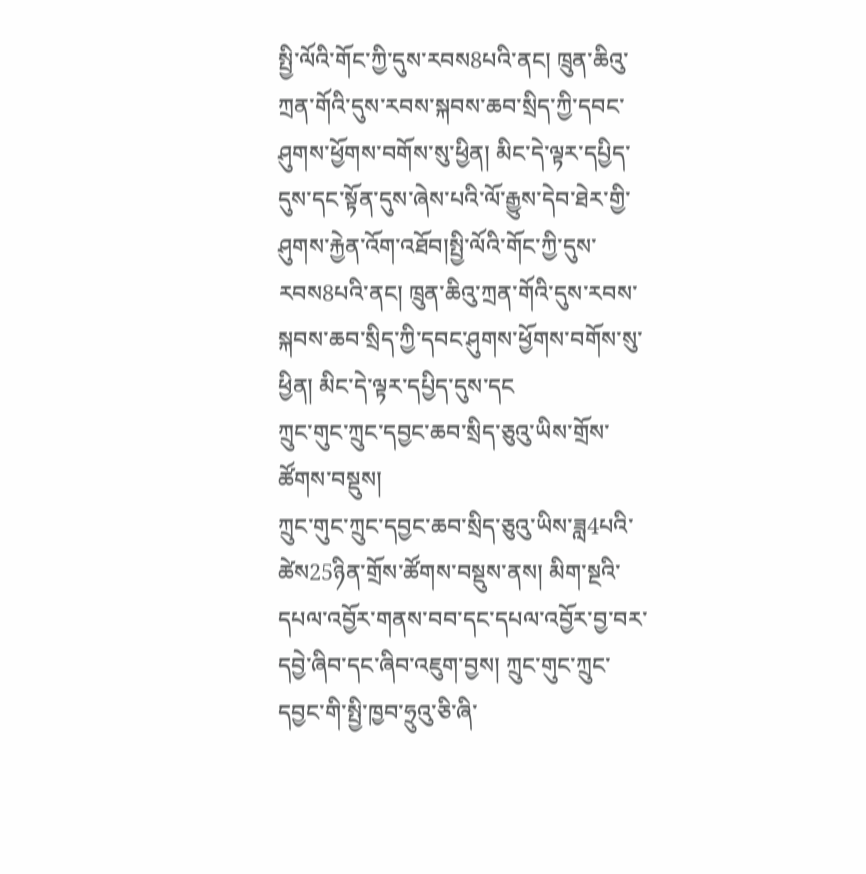སྤྱི་ལོའི་གོང་ཀྱི་དུས་རབས8པའི་ནང། ཁྲུན་ཆིའུ་ཀྲན་གོའི་དུས་རབས་སྐབས་ཆབ་སྲིད་ཀྱི་དབང་ཤུགས་ཕྱོགས་བགོས་སུ་ཕྱིན། མིང་དེ་ལྟར་དཔྱིད་དུས་དང་སྟོན་དུས་ཞེས་པའི་ལོ་རྒྱུས་དེབ་ཐེར་གྱི་ཤུགས་རྐྱེན་འོག་འཐོབ།སྤྱི་ལོའི་གོང་ཀྱི་དུས་རབས8པའི་ནང། ཁྲུན་ཆིའུ་ཀྲན་གོའི་དུས་རབས་སྐབས་ཆབ་སྲིད་ཀྱི་དབང་ཤུགས་ཕྱོགས་བགོས་སུ་ཕྱིན། མིང་དེ་ལྟར་དཔྱིད་དུས་དང
ཀྲུང་གུང་ཀྲུང་དབྱང་ཆབ་སྲིད་ཅུའུ་ཡིས་གྲོས་ཚོགས་བསྡུས།
ཀྲུང་གུང་ཀྲུང་དབྱང་ཆབ་སྲིད་ཅུའུ་ཡིས་ཟླ4པའི་ཚེས25ཉིན་གྲོས་ཚོགས་བསྡུས་ནས། མིག་སྔའི་དཔལ་འབྱོར་གནས་བབ་དང་དཔལ་འབྱོར་བྱ་བར་དབྱེ་ཞིབ་དང་ཞིབ་འཇུག་བྱས། ཀྲུང་གུང་ཀྲུང་དབྱང་གི་སྤྱི་ཁྱབ་ཧྲུའུ་ཅི་ཞི་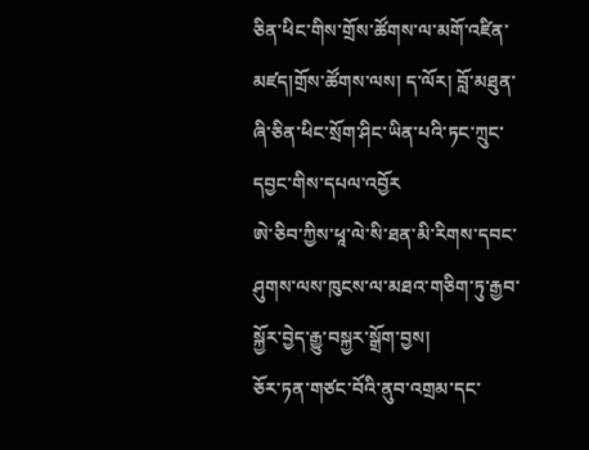ཅིན་ཕིང་གིས་གྲོས་ཚོགས་ལ་མགོ་འཛིན་མཛད།གྲོས་ཚོགས་ལས། ད་ལོར། བློ་མཐུན་ཞི་ཅིན་ཕིང་སྲོག་ཤིང་ཡིན་པའི་ཏང་ཀྲུང་དབྱང་གིས་དཔལ་འབྱོར
ཨེ་ཅིབ་ཀྱིས་ཕཱ་ལེ་སི་ཐན་མི་རིགས་དབང་ཤུགས་ལས་ཁུངས་ལ་མཐའ་གཅིག་ཏུ་རྒྱབ་སྐྱོར་བྱེད་རྒྱུ་བསྐྱར་སྒྲོག་བྱས།
ཅོར་ཏན་གཙང་བོའི་ནུབ་འགྲམ་དང་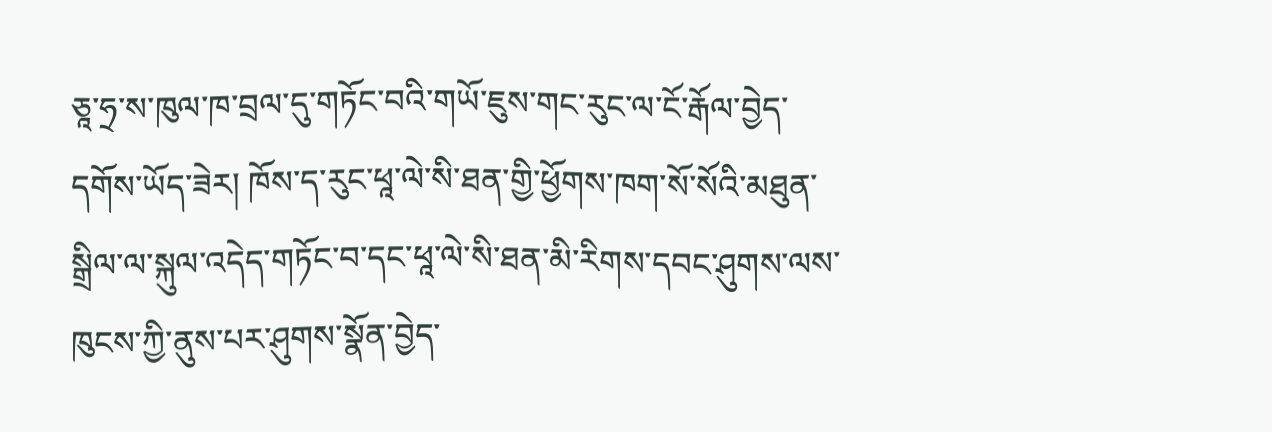ཅཱ་ཧྲ་ས་ཁུལ་ཁ་བྲལ་དུ་གཏོང་བའི་གཡོ་ཇུས་གང་རུང་ལ་ངོ་རྒོལ་བྱེད་དགོས་ཡོད་ཟེར། ཁོས་ད་རུང་ཕཱ་ལེ་སི་ཐན་གྱི་ཕྱོགས་ཁག་སོ་སོའི་མཐུན་སྒྲིལ་ལ་སྐུལ་འདེད་གཏོང་བ་དང་ཕཱ་ལེ་སི་ཐན་མི་རིགས་དབང་ཤུགས་ལས་ཁུངས་ཀྱི་ནུས་པར་ཤུགས་སྣོན་བྱེད་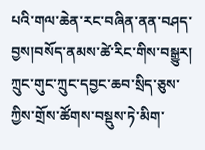པའི་གལ་ཆེན་རང་བཞིན་ནན་བཤད་བྱས།བསོད་ནམས་ཚེ་རིང་གིས་བསྒྱུར།
ཀྲུང་གུང་ཀྲུང་དབྱང་ཆབ་སྲིད་ཅུས་ཀྱིས་གྲོས་ཚོགས་བསྡུས་ཏེ་མིག་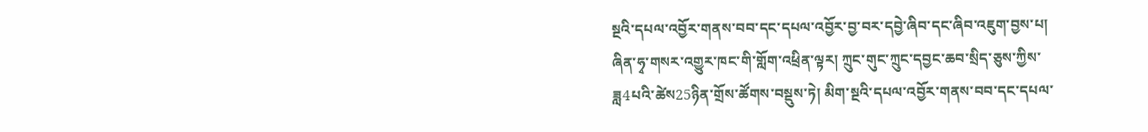སྔའི་དཔལ་འབྱོར་གནས་བབ་དང་དཔལ་འབྱོར་བྱ་བར་དབྱེ་ཞིབ་དང་ཞིབ་འཇུག་བྱས་པ།
ཞིན་ཧྭ་གསར་འགྱུར་ཁང་གི་གློག་འཕྲིན་ལྟར། ཀྲུང་གུང་ཀྲུང་དབྱང་ཆབ་སྲིད་ཅུས་ཀྱིས་ཟླ4པའི་ཚེས25ཉིན་གྲོས་ཚོགས་བསྡུས་ཏེ། མིག་སྔའི་དཔལ་འབྱོར་གནས་བབ་དང་དཔལ་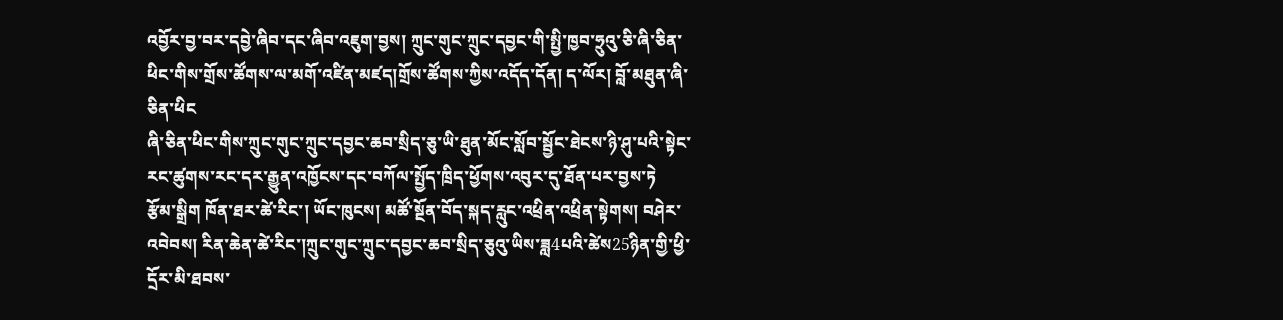འབྱོར་བྱ་བར་དབྱེ་ཞིབ་དང་ཞིབ་འཇུག་བྱས། ཀྲུང་གུང་ཀྲུང་དབྱང་གི་སྤྱི་ཁྱབ་ཧྲུའུ་ཅི་ཞི་ཅིན་ཕིང་གིས་གྲོས་ཚོགས་ལ་མགོ་འཛིན་མཛད།གྲོས་ཚོགས་ཀྱིས་འདོད་དོན། ད་ལོར། བློ་མཐུན་ཞི་ཅིན་ཕིང
ཞི་ཅིན་ཕིང་གིས་ཀྲུང་གུང་ཀྲུང་དབྱང་ཆབ་སྲིད་ཅུ་ཡི་ཐུན་མོང་སློབ་སྦྱོང་ཐེངས་ཉི་ཤུ་པའི་སྟེང་རང་ཚུགས་རང་དར་རྒྱུན་འཁྱོངས་དང་བཀོལ་སྤྱོད་ཁྲིད་ཕྱོགས་འབུར་དུ་ཐོན་པར་བྱས་ཏེ
རྩོམ་སྒྲིག ཁོན་ཐར་ཚེ་རིང་། ཡོང་ཁུངས། མཚོ་སྔོན་བོད་སྐད་རླུང་འཕྲིན་འཕྲིན་སྟེགས། བཤེར་འབེབས། རིན་ཆེན་ཚེ་རིང་།ཀྲུང་གུང་ཀྲུང་དབྱང་ཆབ་སྲིད་ཅུའུ་ཡིས་ཟླ4པའི་ཚེས25ཉིན་གྱི་ཕྱི་དྲོར་མི་ཐབས་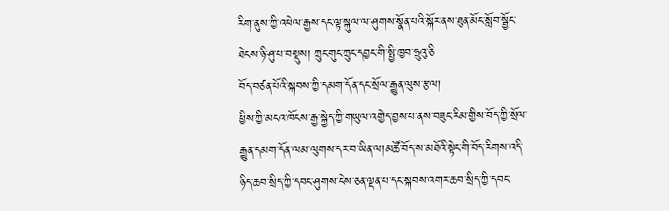རིག་ནུས་ཀྱི་འཕེལ་རྒྱས་དང་ལྟ་སྐུལ་ལ་ཤུགས་སྣོན་པའི་སྐོར་ནས་ཐུན་མོང་སློབ་སྦྱོང་ཐེངས་ཉི་ཤུ་པ་བསྡུས། ཀྲུང་གུང་ཀྲུང་དབྱང་གི་སྤྱི་ཁྱབ་ཧྲུའུ་ཅི
བོད་བཙན་པོའི་སྐབས་ཀྱི་དམག་དོན་དང་སྲོལ་རྒྱུན་ལུས་རྩལ།
ཕྱིས་ཀྱི་མངའ་ཁོངས་རྒྱ་སྐྱེད་ཀྱི་གཡུལ་འགྱེད་བྱས་པ་ནས་བཟུང་རིམ་གྱིས་བོད་ཀྱི་སྲོལ་རྒྱུན་དམག་དོན་ལམ་ལུགས་དར་བ་ཡིན་ལ།མཚོ་བོད་ས་མཐོའི་སྟེང་གི་བོད་རིགས་འདི་ཉིད་ཆབ་སྲིད་ཀྱི་དབང་ཤུགས་ངེས་ཅན་ལྡན་པ་དང་སྐབས་འགར་ཆབ་སྲིད་ཀྱི་དབང་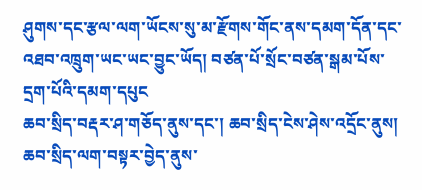ཤུགས་དང་རྩལ་ལག་ཡོངས་སུ་མ་རྫོགས་གོང་ནས་དམག་དོན་དང་འཐབ་འཁྲུག་ཡང་ཡང་བྱུང་ཡོད། བཙན་པོ་སྲོང་བཙན་སྒམ་པོས་དྲག་པོའི་དམག་དཔུང
ཆབ་སྲིད་བརྡར་ཤ་གཅོད་ནུས་དང་། ཆབ་སྲིད་ངེས་ཤེས་འདྲོང་ནུས། ཆབ་སྲིད་ལག་བསྟར་བྱེད་ནུས་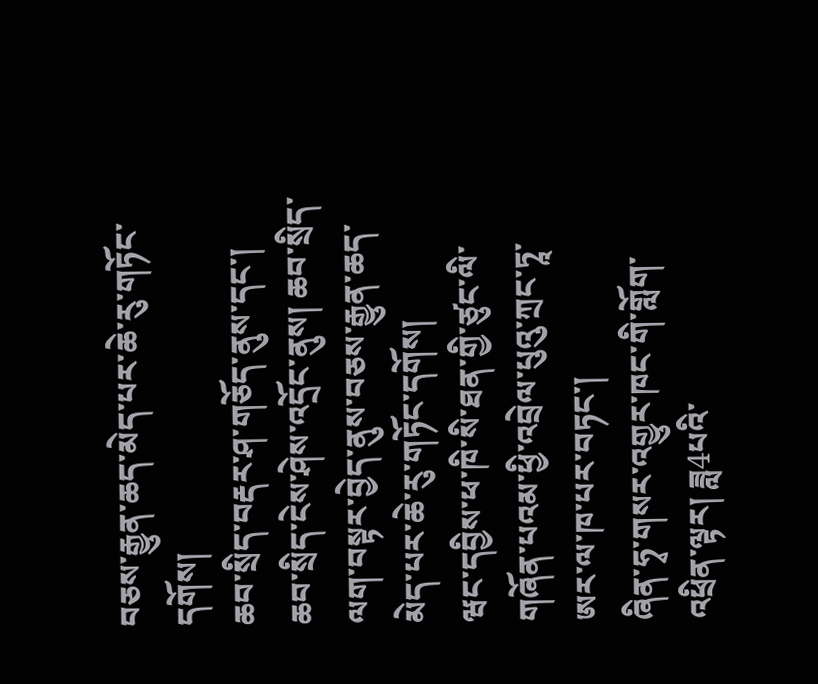བཅས་རྒྱུན་ཆད་མེད་པར་ཆེ་རུ་གཏོང་དགོས།
ཆབ་སྲིད་བརྡར་ཤ་གཅོད་ནུས་དང་། ཆབ་སྲིད་ངེས་ཤེས་འདྲོང་ནུས། ཆབ་སྲིད་ལག་བསྟར་བྱེད་ནུས་བཅས་རྒྱུན་ཆད་མེད་པར་ཆེ་རུ་གཏོང་དགོས།
ཝང་དབྱིས་ཕ་ཁི་སི་ཐན་གྱི་ཙུང་ལི་གཞོན་པའམ་ཕྱི་འབྲེལ་པུའུ་ཀྲང་ཏཱ་ཨར་ལ་ཁ་པར་བཏང་།
ཞིན་ཧྭ་གསར་འགྱུར་ཁང་གི་གློག་འཕྲིན་ལྟར། ཟླ4པའི་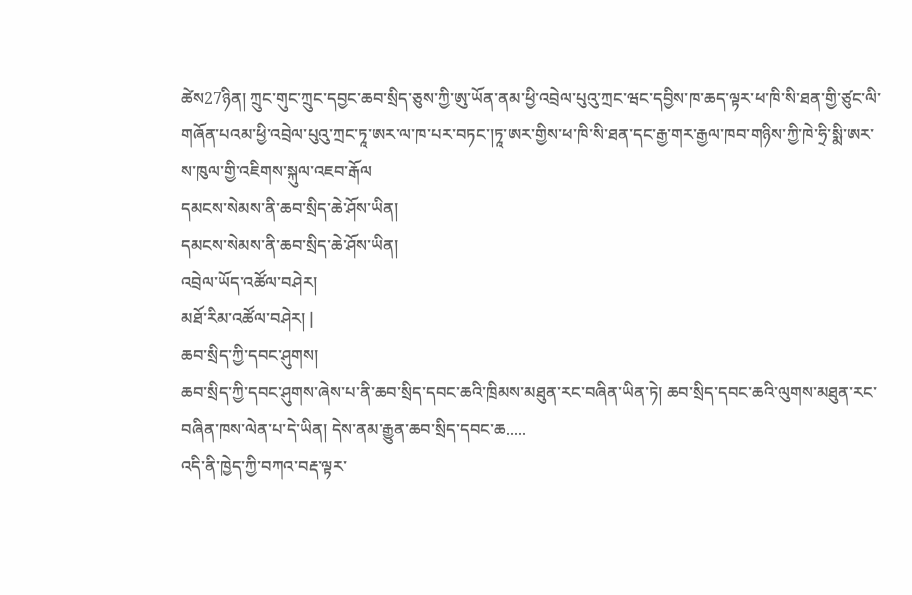ཚེས27ཉིན། ཀྲུང་གུང་ཀྲུང་དབྱང་ཆབ་སྲིད་ཅུས་ཀྱི་ཨུ་ཡོན་ནམ་ཕྱི་འབྲེལ་པུའུ་ཀྲང་ཝང་དབྱིས་ཁ་ཆད་ལྟར་ཕ་ཁི་སི་ཐན་གྱི་ཙུང་ལི་གཞོན་པའམ་ཕྱི་འབྲེལ་པུའུ་ཀྲང་ཏཱ་ཨར་ལ་ཁ་པར་བཏང་།ཏཱ་ཨར་གྱིས་ཕ་ཁི་སི་ཐན་དང་རྒྱ་གར་རྒྱལ་ཁབ་གཉིས་ཀྱི་ཁེ་ཧྲི་སྨི་ཨར་ས་ཁུལ་གྱི་འཇིགས་སྐུལ་འཇབ་རྒོལ
དམངས་སེམས་ནི་ཆབ་སྲིད་ཆེ་ཤོས་ཡིན།
དམངས་སེམས་ནི་ཆབ་སྲིད་ཆེ་ཤོས་ཡིན།
འབྲེལ་ཡོད་འཚོལ་བཤེར།
མཐོ་རིམ་འཚོལ་བཤེར། |
ཆབ་སྲིད་ཀྱི་དབང་ཤུགས།
ཆབ་སྲིད་ཀྱི་དབང་ཤུགས་ཞེས་པ་ནི་ཆབ་སྲིད་དབང་ཆའི་ཁྲིམས་མཐུན་རང་བཞིན་ཡིན་ཏེ། ཆབ་སྲིད་དབང་ཆའི་ལུགས་མཐུན་རང་བཞིན་ཁས་ལེན་པ་དེ་ཡིན། དེས་ནམ་རྒྱུན་ཆབ་སྲིད་དབང་ཆ.....
འདི་ནི་ཁྱེད་ཀྱི་བཀའ་བརྡ་ལྟར་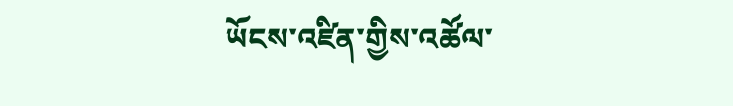ཡོངས་འཛིན་གྱིས་འཚོལ་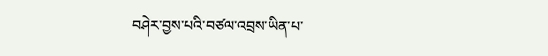བཤེར་བྱས་པའི་བཙལ་འབྲས་ཡིན་པ་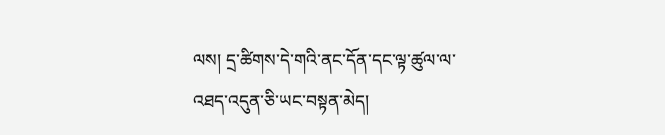ལས། དྲ་ཚིགས་དེ་གའི་ནང་དོན་དང་ལྟ་ཚུལ་ལ་འཐད་འདུན་ཅི་ཡང་བསྟན་མེད།